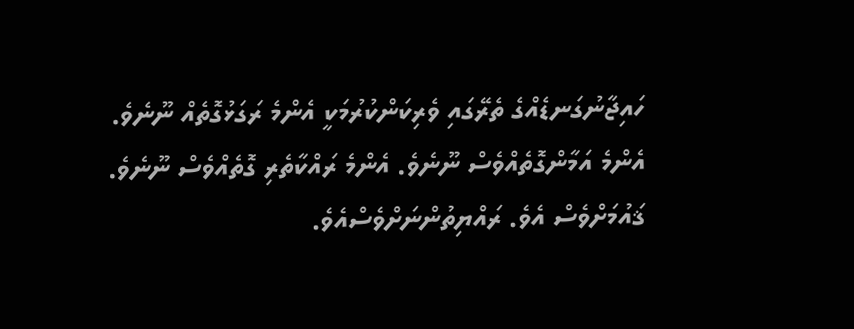ހައިޖާނުގަނޑެއްގެ ތެރޭގައި ވެރިކަންކުރުމަކީ އެންމެ ރަގަޅުގޮތެއް ނޫނެވެ. އެންމެ އަމާންގޮތެއްވެސް ނޫނެވެ. އެންމެ ރައްކާތެރި ގޮތެއްވެސް ނޫނެވެ. ޤައުމަށްވެސް އެވެ. ރައްޔިތުންނަށްވެސްއެވެ.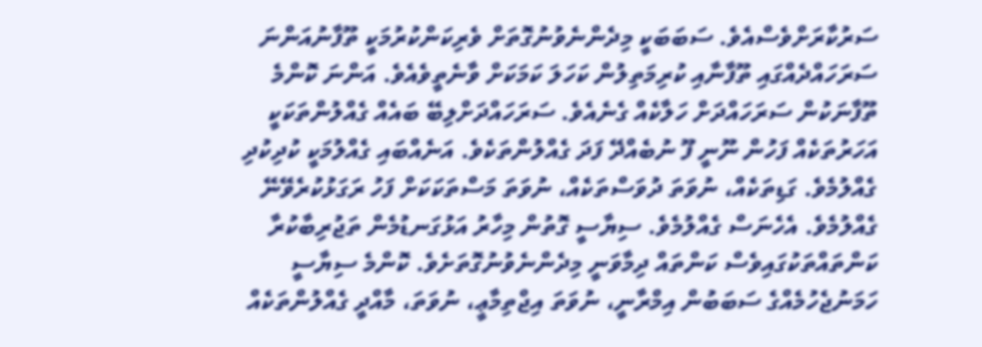ސަރުކާރަށްވެސްއެވެ. ސަބަބަކީ މިދެންނެވުނުގޮތަށް ވެރިކަންކުރުމަކީ ތޫފާނުއަންނަ ސަރަހައްދެއްގައި ތޫފާނާއި ކުރިމަތިލުން ކަހަލަ ކަމަކަށް ވާނެތީވެއެވެ. އަންނަ ކޮންމެ ތޫފާނަކުން ސަރަހައްދަށް ހަލާކެއް ގެނެއެވެ. ސަރަހައްދަށްލިބޭ ބައެއް ގެއްލުންތަކަކީ އަހަރުތަކެއް ފަހުން ނޫނީ ފޫ ނުބެއްދޭ ފަދަ ގެއްލުންތަކެވެ. އަނެއްބައި ގެއްލުމަކީ ކުދިކުދި ގެއްލުމެވެ. ގަޑިތަކެއް، ނުވަތަ ދުވަސްތަކެއް، ނުވަތަ މަސްތަކަކަށް ފަހު ރަގަޅުކުރެވޭނޭ ގެއްލުމެވެ. އެހެނަސް ގެއްލުމެވެ. ސިޔާސީ ގޮތުން މިހާރު އަޅުގަނޑުމެން ތަޖުރިބާކުރާ ކަންތައްތަކުގައިވެސް ކަންތައް ދިމާވަނީ މިދެންނެވުނުގޮތަށެވެ. ކޮންމެ ސިޔާސީ ހަމަނުޖެހުމެއްގެ ސަބަބުން އިމްރާނީ، ނުވަތަ އިޖްތިމާޢީ، ނުވަތަ، މާއްދީ ގެއްލުންތަކެއް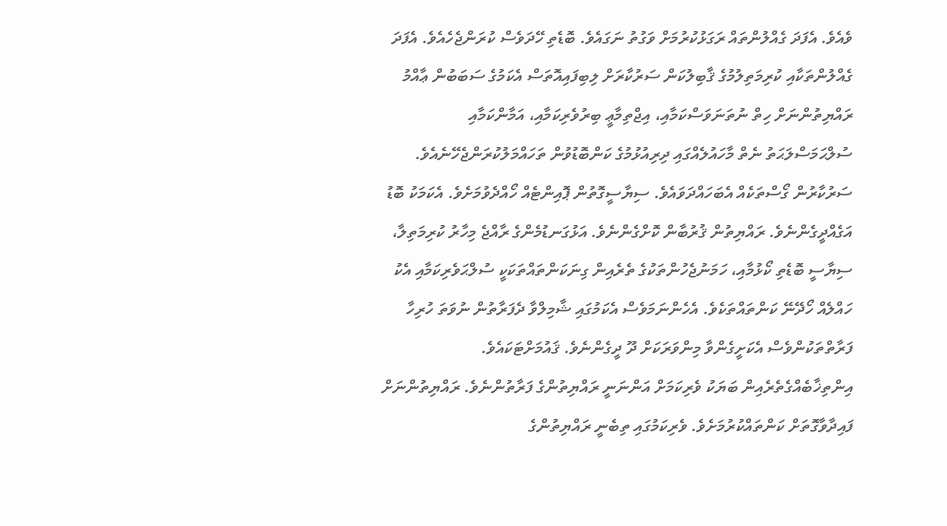ވެއެވެ. އެފަދަ ގެއްލުންތައް ރަގަޅުކުރުމަށް ވަގުތު ނަގައެވެ. ބޮޑެތި ހޭދަވެސް ކުރަންޖެހެއެވެ. އެފަދަ ގެއްލުންތަކާއި ކުރިމަތިލުމުގެ ޤާބިލުކަން ސަރުކާރަށް ލިބިފައިއޮތަސް އެކަމުގެ ސަބަބުން ޢާއްމު ރައްޔިތުންނަށް ހިތް ނުތަނަވަސްކަމާއި، އިޖްތިމާޢީ ބިރުވެރިކަމާއި، އަމާންކަމާއި ސުލްޙަމަސްލަޙަތު ނެތް މާހައުލެއްގައި ދިރިއުޅުމުގެ ކަންބޮޑުވުން ތަހައްމަލުކުރަންޖެހޭނެއެވެ.
ސަރުކާރުން ގޯސްތަކެއް އެބަހައްދަވައެވެ. ސިޔާސީގޮތުން ޕޮއިންޓެއް ހޯއްދެވުމަށެވެ. އެކަމަކު ބޮޑު އަގެއްދީގެންނެވެ. ރައްޔިތުން ޤުރުބާން ކޮށްގެންނެވެ. އަޅުގަނޑުމެންގެ ރާއްޖެ މިހާރު ކުރިމަތިލާ، ސިޔާސީ ބޮޑެތި ކޯޅުމާއި، ހަމަނުޖެހުންތަކުގެ ތެރެއިން ގިނަކަންތައްތަކަކީ ސުލްޙަވެރިކަމާއި އެކު ހައްލެއް ހޯދޭނޭ ކަންތައްތަކެވެ. އެހެންނަމަވެސް އެކަމުގައި ޝާމިލްވާ ދެފަރާތުން ނުވަތަ ހުރިހާ ފަރާތްތަކުންވެސް އެކަށީގެންވާ މިންވަރަކަށް ދޫ ދީގެންނެވެ. ޤައުމަށްޓަކައެވެ.
އިންތިޚާބެއްގެތެރެއިން ބަޔަކު ވެރިކަމަށް އަންނަނީ ރައްޔިތުންގެ ފަރާތުންނެވެ. ރައްޔިތުންނަށް ފައިދާވާގޮތަށް ކަންތައްކުރުމަށެވެ. ވެރިކަމުގައި ތިބެނީ ރައްޔިތުންގެ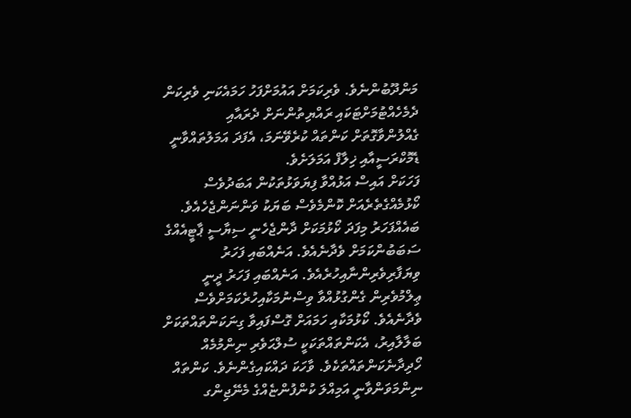މަންދޫބުންނެވެ. ވެރިކަމަށް އައުމަށްފަހު ހަމައެކަނި ވެރިކަން ދެމެހެއްޓުމަށްޓަކައި ރައްޔިތުންނަށް ދެރައާއި ގެއްލުންވާގޮތަށް ކަންތައް ކުރެވޭނަމަ، އެފަދަ އަމަލުތައްވާނީ ޑެމޮކްރަސީއާއި ޚިލާފް އަމަލަށެވެ.
ފަހަކަށް އައިސް އަޅުއްވާ ފިޔަވަޅުތަކުން އަބަދުވެސް ކޯޅުމެއްގެތެރެއަށް ކޮންމެވެސް ބަޔަކު ވަންނަންޖެހެއެވެ. ބައެއްފަހަރު މިފަދަ ކޯޅުމަކަށް ދާންޖެހެނީ ސިޔާސީ ޕާޓީއެއްގެ ސަބަބުންކަމަށް ވެދާނެއެވެ. އަނެއްބައި ފަހަރު ވިޔަފާރިވެރިންނާއިހުރެއެވެ. އަނެއްބައި ފަހަރު ދީނީ ޢިލްމުވެރިން ގެންގުޅުއްވާ ވިސްނުމަކާއިހުރެކަމަށްވެސް ވެދާނެއެވެ. ކޯޅުމަކާއި ހަމައަށް ގޮސްފައިވާ ގިނަކަންތައްތަކަށް ބަލާލާއިރު، އެކަންތައްތަކަކީ ސުލްޙަވެރި ނިންމުމެއް ހޯދިދާނެކަންތައްތަކެވެ. ވާހަކަ ދައްކައިގެންނެވެ. ކަންތައް ނިންމަވަންވާނީ އަމިއްލަ ކުންފުންޏެއްގެ މެނޭޖިންގ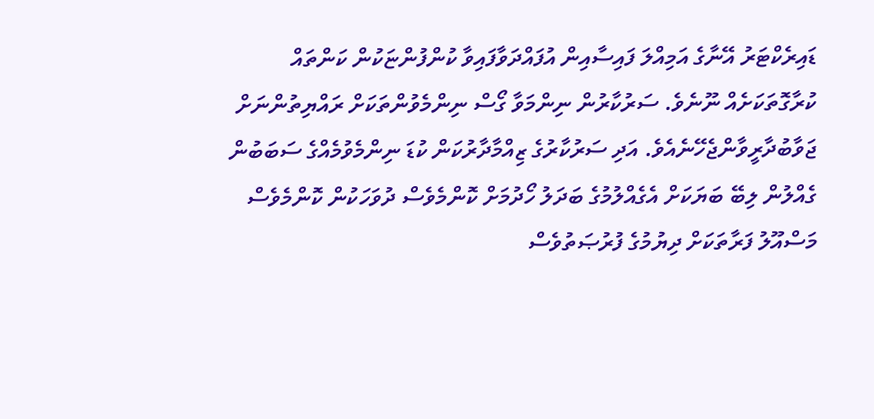ޑައިރެކްޓަރު އޭނާގެ އަމިއްލަ ފައިސާއިން އުފައްދަވާފައިވާ ކުންފުންޏަކުން ކަންތައް ކުރާގޮތަކަށެއް ނޫނެވެ. ސަރުކާރުން ނިންމަވާ ގޯސް ނިންމެވުންތަކަށް ރައްޔިތުންނަށް ޖަވާބުދާރީވާންޖެހޭނެއެވެ. އަދި ސަރުކާރުގެ ޒިއްމާދާރުކަން ކުޑަ ނިންމެވުމެއްގެ ސަބަބުން ގެއްލުން ލިބޭ ބަޔަކަށް އެގެއްލުމުގެ ބަދަލު ހޯދުމަށް ކޮންމެވެސް ދުވަހަކުން ކޮންމެވެސް މަސްއޫލު ފަރާތަކަށް ދިޔުމުގެ ފުރުޞަތުވެސް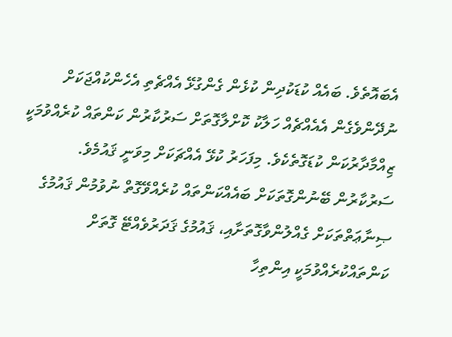އެބައޮތެވެ. ބައެއް ކުޑަކުދިން ކުޅެން ގެންގުޅޭ އެއްޗެތި އެހެންކުއްޖަކަށް ނުދޭންވެގެން އެއެއްޗެއް ހަލާކު ކޮށްލާގޮތަށް ސަރުކާރުން ކަންތައް ކުރެއްވުމަކީ ޒިއްމާދާރުކަން ކުޑަގޮތެކެވެ. މިފަހަރު ކުޅޭ އެއްޗަކަށް މިވަނީ ޤައުމެވެ. ސަރުކާރުން ބޭނުންގޮތަކަށް ބައެއްކަންތައް ކުރެއްވޭގޮތް ނުވުމުން ޤައުމުގެ ޞިނާޢަތްތަކަށް ގެއްލުންވާގޮތަށާއި، ޤައުމުގެ ޤަދަރުވެއްޓޭ ގޮތަށް ކަންތައްކުރެއްވުމަކީ އިންތިހާ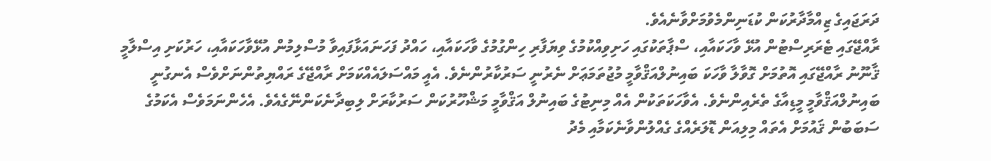ދަރަޖައިގެ ޒިއްމާދާރުކަން ކުޑަނިންމެވުމަށްވާނެއެވެ.
ރާއްޖޭގައި ޓެރަރިސްޓުން އުޅޭ ވާހަކައާއި، ސްޕާތަކުގައި ހަށިވިއްކުމުގެ ވިޔަފާރި ހިންގުމުގެ ވާހަކައާއި، ހައްދު ފަހަނައަޅާފައިވާ މުސްލިމުން އުޅޭވާހަކައާއި، ހަރުކަށި އިސްލާމީ ޤާނޫނު ރާއްޖޭގައި އޮތުމަށް ގޮވާލާ ވާހަކަ ބައިނުލްއަޤްވާމީ މުޖުތަމަޢަށް ނެރުނީ ސަރުކާރުންނެވެ. އެއީ މައްސަލައެއްކަމަށް ރާއްޖޭގެ ރައްޔިތުންނަށްވެސް އެނގުނީ ބައިނުލްއަޤްވާމީ މީޑިއާގެ ތެރެއިންނެވެ. އެވާހަކަތަކުން އެއް މިނިޓުގެ ބައިނުލް އަޤްވާމީ މަޝްހޫރުކަން ސަރުކާރަށް ލިބިދާނެކަންނޭގެއެވެ. އެހެންނަމަވެސް އެކަމުގެ ސަބަބުން ޤައުމަށް އެތައް މިލިއަން ޑޮލަރެއްގެ ގެއްލުންވާނެކަމާއި މެދު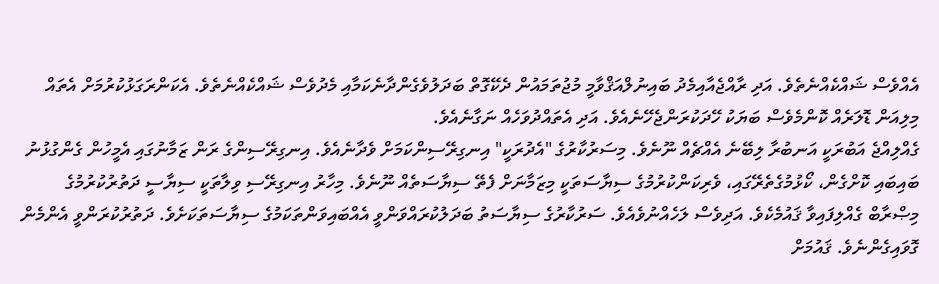އެއްވެސް ޝައްކެއްނެތެވެ. އަދި ރާއްޖެއާއިމެދު ބައިނުލްއަޤްވާމީ މުޖުތަމައުން ދެކޭގޮތް ބަދަލުވެގެންދާނެކަމާއި މެދުވެސް ޝައްކެއްނެތެވެ. އެކަންރަގަޅުކުރުމަށް އެތައް މިލިއަން ޑޮލަރެއް ކޮންމެވެސް ބަޔަކު ހޭދަކުރަންޖެހޭނެއެވެ. އަދި އެތައްދުވަހެއް ނަގާނެއެވެ.
ގެއްލިއްޖެ އަބުރަކީ އަނބުރާ ލިބޭނެ އެއްޗެއް ނޫނެވެ. މިސަރުކާރުގެ "އެދުރަކީ" އިނގިރޭސިންކަމަށް ވެދާނެއެވެ. އިނގިރޭސިންގެ ރަން ޒަމާނުގައި އެމީހުން ގެންގުޅުނު ބައިބައި ކޮށްގެން، ކޯޅުމުގެތެރޭގައި، ވެރިކަންކުރުމުގެ ސިޔާސަތަކީ މިޒަމާނަށް ފެތޭ ސިޔާސަތެއް ނޫނެވެ. މިހާރު އިނގިރޭސި ވިލާތަކީ ސިޔާސީ ދަތުރުކުރުމުގެ މިޞްރާބް ގެއްލިފައިވާ ޤައުމެކެވެ. އަދިވެސް ލަހެއްނުވެއެވެ. ސަރުކާރުގެ ސިޔާސަތު ބަދަލުކުރައްވަންވީ އެއްބައިވަންތަކަމުގެ ސިޔާސަތަކަށެވެ. ދަތުރުކުރަންވީ އެންމެން ގޮވައިގެންނެވެ. ޤައުމަށް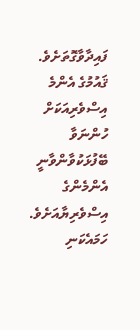ފައިދާވާގޮތަށެވެ. ޤައުމުގެ އެންމެ އިސްވެރިއަކަށް ހުންނަވާ ބޭފުޅަކުވާންވާނީ އެންމެންގެ އިސްވެރިޔާއަށެވެ. ހަމައެކަނި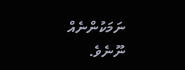ނަމަކުންނެއް ނޫނެވެ.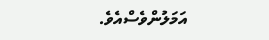އަމަލުންވެސްއެވެ.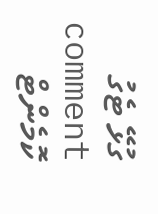ގުޅޭ ޓެގު
comment ކޮމެންޓް